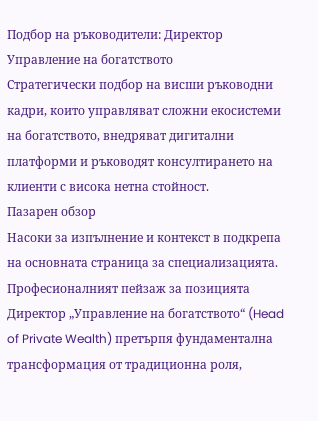Подбор на ръководители: Директор Управление на богатството
Стратегически подбор на висши ръководни кадри, които управляват сложни екосистеми на богатството, внедряват дигитални платформи и ръководят консултирането на клиенти с висока нетна стойност.
Пазарен обзор
Насоки за изпълнение и контекст в подкрепа на основната страница за специализацията.
Професионалният пейзаж за позицията Директор „Управление на богатството“ (Head of Private Wealth) претърпя фундаментална трансформация от традиционна роля,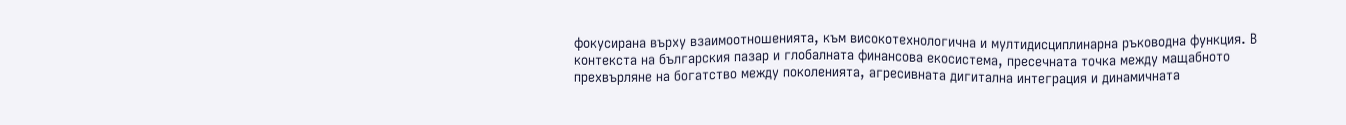фокусирана върху взаимоотношенията, към високотехнологична и мултидисциплинарна ръководна функция. В контекста на българския пазар и глобалната финансова екосистема, пресечната точка между мащабното прехвърляне на богатство между поколенията, агресивната дигитална интеграция и динамичната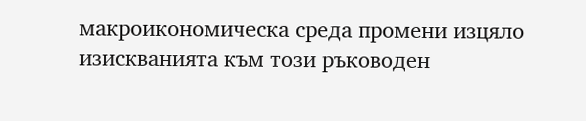макроикономическа среда промени изцяло изискванията към този ръководен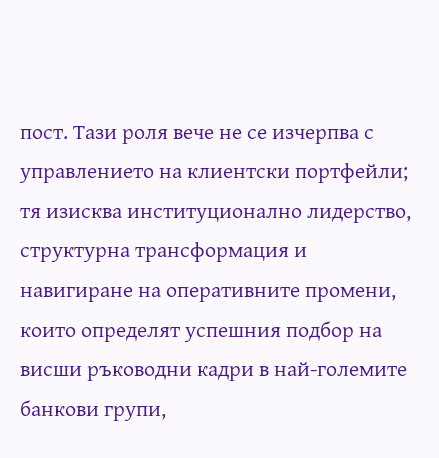пост. Тази роля вече не се изчерпва с управлението на клиентски портфейли; тя изисква институционално лидерство, структурна трансформация и навигиране на оперативните промени, които определят успешния подбор на висши ръководни кадри в най-големите банкови групи,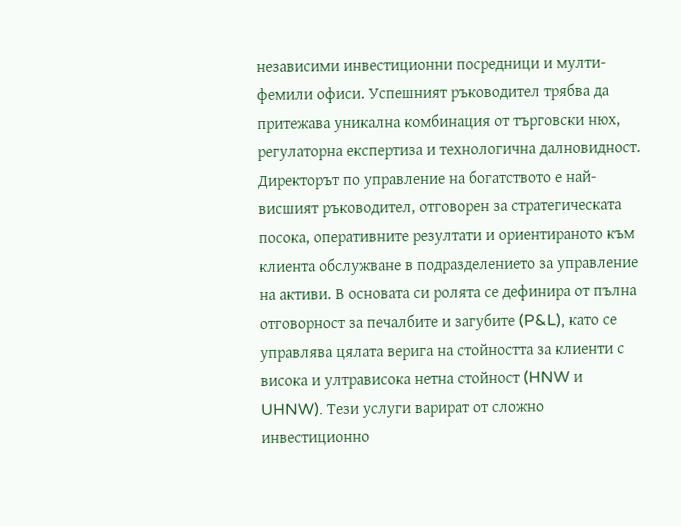независими инвестиционни посредници и мулти-фемили офиси. Успешният ръководител трябва да притежава уникална комбинация от търговски нюх, регулаторна експертиза и технологична далновидност.
Директорът по управление на богатството е най-висшият ръководител, отговорен за стратегическата посока, оперативните резултати и ориентираното към клиента обслужване в подразделението за управление на активи. В основата си ролята се дефинира от пълна отговорност за печалбите и загубите (P&L), като се управлява цялата верига на стойността за клиенти с висока и ултрависока нетна стойност (HNW и UHNW). Тези услуги варират от сложно инвестиционно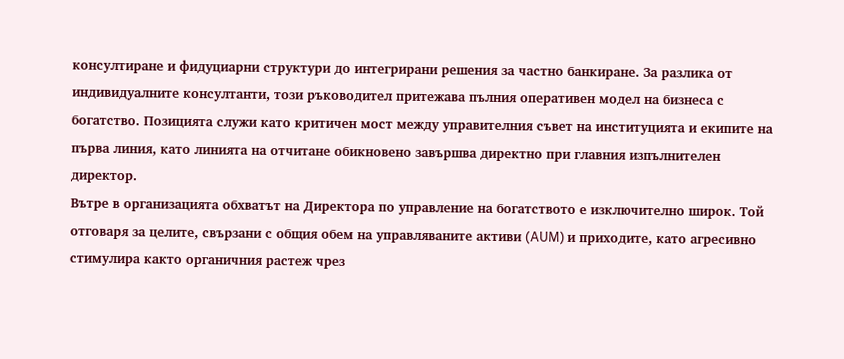консултиране и фидуциарни структури до интегрирани решения за частно банкиране. За разлика от индивидуалните консултанти, този ръководител притежава пълния оперативен модел на бизнеса с богатство. Позицията служи като критичен мост между управителния съвет на институцията и екипите на първа линия, като линията на отчитане обикновено завършва директно при главния изпълнителен директор.
Вътре в организацията обхватът на Директора по управление на богатството е изключително широк. Той отговаря за целите, свързани с общия обем на управляваните активи (AUM) и приходите, като агресивно стимулира както органичния растеж чрез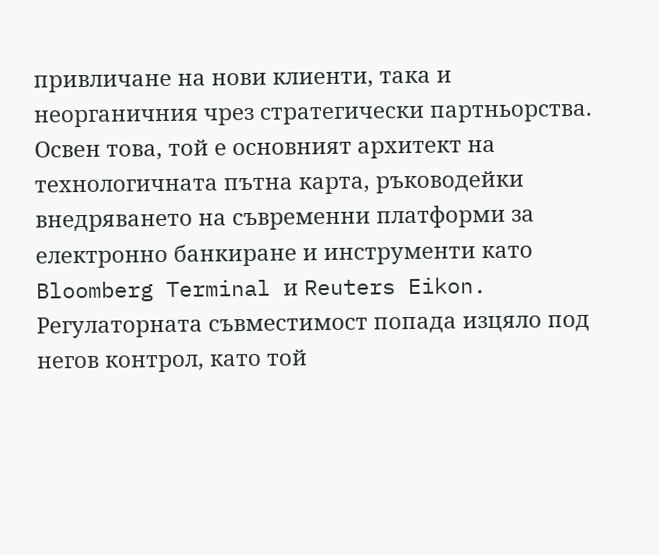привличане на нови клиенти, така и неорганичния чрез стратегически партньорства. Освен това, той е основният архитект на технологичната пътна карта, ръководейки внедряването на съвременни платформи за електронно банкиране и инструменти като Bloomberg Terminal и Reuters Eikon. Регулаторната съвместимост попада изцяло под негов контрол, като той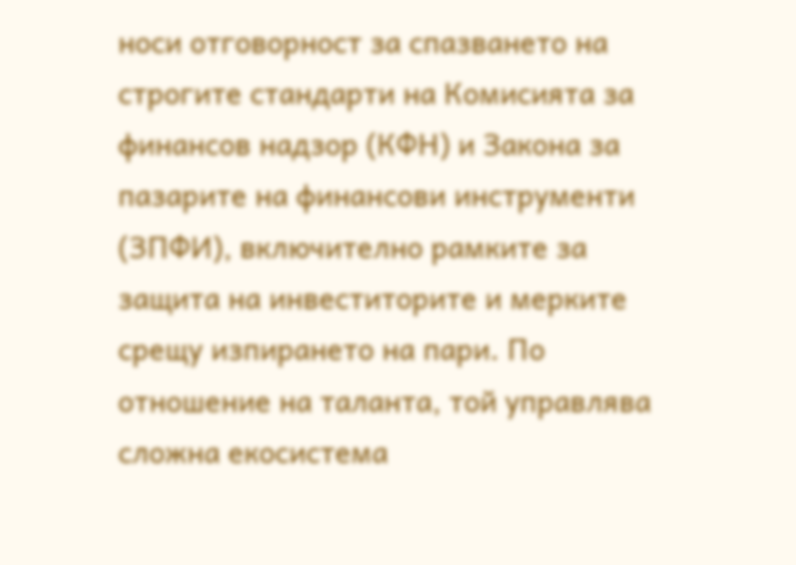носи отговорност за спазването на строгите стандарти на Комисията за финансов надзор (КФН) и Закона за пазарите на финансови инструменти (ЗПФИ), включително рамките за защита на инвеститорите и мерките срещу изпирането на пари. По отношение на таланта, той управлява сложна екосистема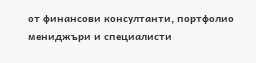от финансови консултанти, портфолио мениджъри и специалисти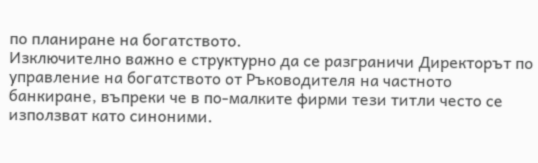по планиране на богатството.
Изключително важно е структурно да се разграничи Директорът по управление на богатството от Ръководителя на частното банкиране, въпреки че в по-малките фирми тези титли често се използват като синоними.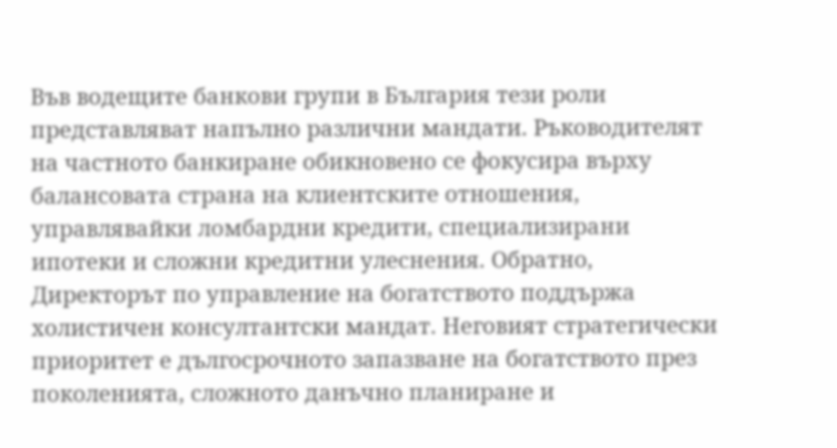Във водещите банкови групи в България тези роли представляват напълно различни мандати. Ръководителят на частното банкиране обикновено се фокусира върху балансовата страна на клиентските отношения, управлявайки ломбардни кредити, специализирани ипотеки и сложни кредитни улеснения. Обратно, Директорът по управление на богатството поддържа холистичен консултантски мандат. Неговият стратегически приоритет е дългосрочното запазване на богатството през поколенията, сложното данъчно планиране и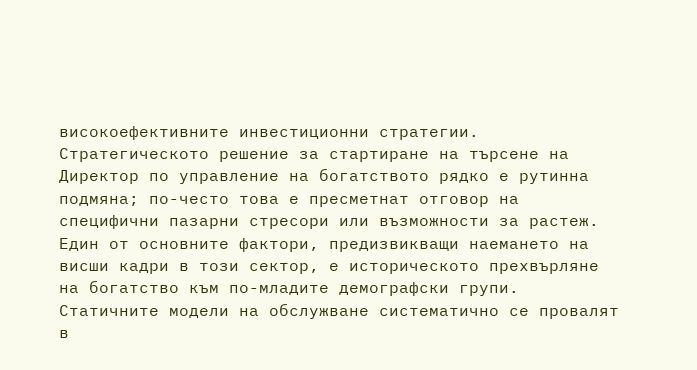високоефективните инвестиционни стратегии.
Стратегическото решение за стартиране на търсене на Директор по управление на богатството рядко е рутинна подмяна; по-често това е пресметнат отговор на специфични пазарни стресори или възможности за растеж. Един от основните фактори, предизвикващи наемането на висши кадри в този сектор, е историческото прехвърляне на богатство към по-младите демографски групи. Статичните модели на обслужване систематично се провалят в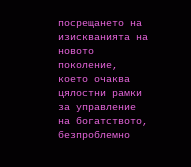посрещането на изискванията на новото поколение, което очаква цялостни рамки за управление на богатството, безпроблемно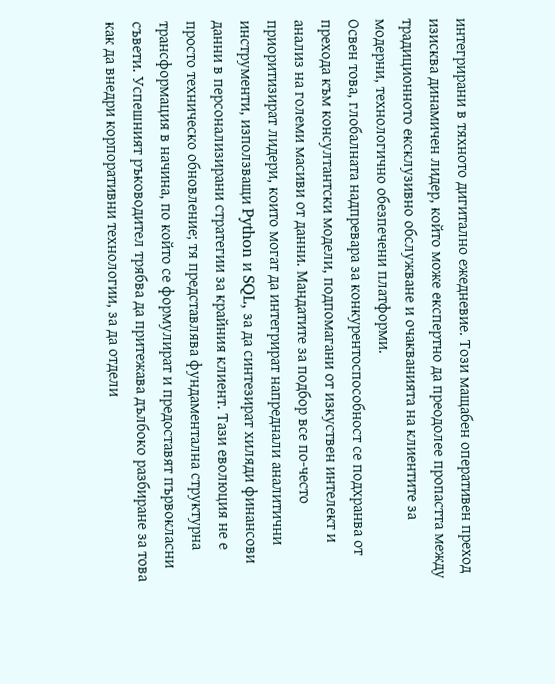интегрирани в тяхното дигитално ежедневие. Този мащабен оперативен преход изисква динамичен лидер, който може експертно да преодолее пропастта между традиционното ексклузивно обслужване и очакванията на клиентите за модерни, технологично обезпечени платформи.
Освен това, глобалната надпревара за конкурентоспособност се подхранва от прехода към консултантски модели, подпомагани от изкуствен интелект и анализ на големи масиви от данни. Мандатите за подбор все по-често приоритизират лидери, които могат да интегрират напреднали аналитични инструменти, използващи Python и SQL, за да синтезират хиляди финансови данни в персонализирани стратегии за крайния клиент. Тази еволюция не е просто техническо обновление; тя представлява фундаментална структурна трансформация в начина, по който се формулират и предоставят първокласни съвети. Успешният ръководител трябва да притежава дълбоко разбиране за това как да внедри корпоративни технологии, за да отдели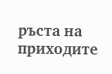ръста на приходите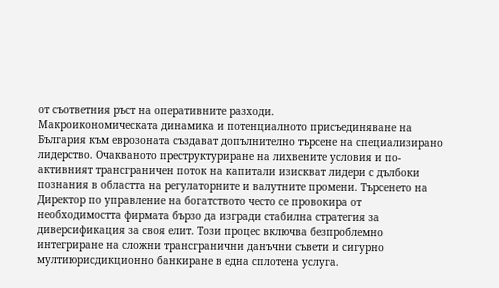от съответния ръст на оперативните разходи.
Макроикономическата динамика и потенциалното присъединяване на България към еврозоната създават допълнително търсене на специализирано лидерство. Очакваното преструктуриране на лихвените условия и по-активният трансграничен поток на капитали изискват лидери с дълбоки познания в областта на регулаторните и валутните промени. Търсенето на Директор по управление на богатството често се провокира от необходимостта фирмата бързо да изгради стабилна стратегия за диверсификация за своя елит. Този процес включва безпроблемно интегриране на сложни трансгранични данъчни съвети и сигурно мултиюрисдикционно банкиране в една сплотена услуга.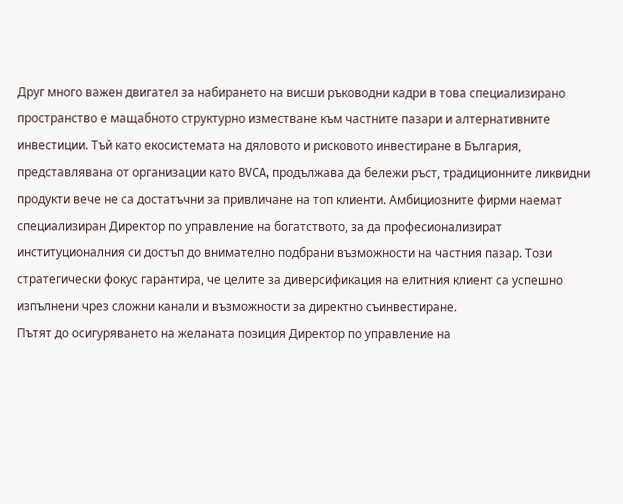Друг много важен двигател за набирането на висши ръководни кадри в това специализирано пространство е мащабното структурно изместване към частните пазари и алтернативните инвестиции. Тъй като екосистемата на дяловото и рисковото инвестиране в България, представлявана от организации като BVCA, продължава да бележи ръст, традиционните ликвидни продукти вече не са достатъчни за привличане на топ клиенти. Амбициозните фирми наемат специализиран Директор по управление на богатството, за да професионализират институционалния си достъп до внимателно подбрани възможности на частния пазар. Този стратегически фокус гарантира, че целите за диверсификация на елитния клиент са успешно изпълнени чрез сложни канали и възможности за директно съинвестиране.
Пътят до осигуряването на желаната позиция Директор по управление на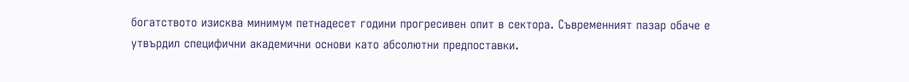богатството изисква минимум петнадесет години прогресивен опит в сектора. Съвременният пазар обаче е утвърдил специфични академични основи като абсолютни предпоставки.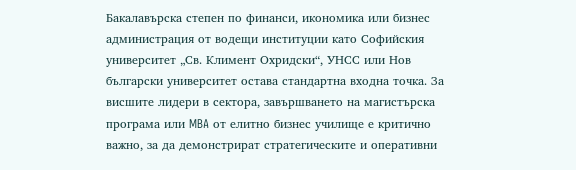Бакалавърска степен по финанси, икономика или бизнес администрация от водещи институции като Софийския университет „Св. Климент Охридски“, УНСС или Нов български университет остава стандартна входна точка. За висшите лидери в сектора, завършването на магистърска програма или MBA от елитно бизнес училище е критично важно, за да демонстрират стратегическите и оперативни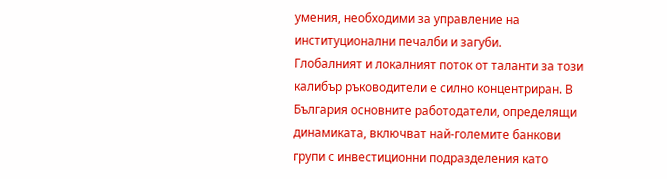умения, необходими за управление на институционални печалби и загуби.
Глобалният и локалният поток от таланти за този калибър ръководители е силно концентриран. В България основните работодатели, определящи динамиката, включват най-големите банкови групи с инвестиционни подразделения като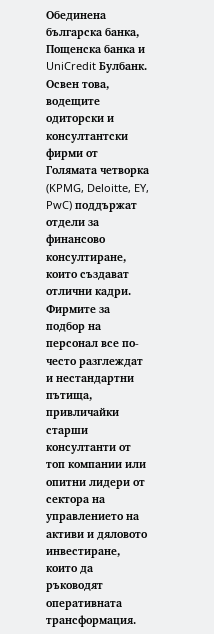Обединена българска банка, Пощенска банка и UniCredit Булбанк. Освен това, водещите одиторски и консултантски фирми от Голямата четворка (KPMG, Deloitte, EY, PwC) поддържат отдели за финансово консултиране, които създават отлични кадри. Фирмите за подбор на персонал все по-често разглеждат и нестандартни пътища, привличайки старши консултанти от топ компании или опитни лидери от сектора на управлението на активи и дяловото инвестиране, които да ръководят оперативната трансформация.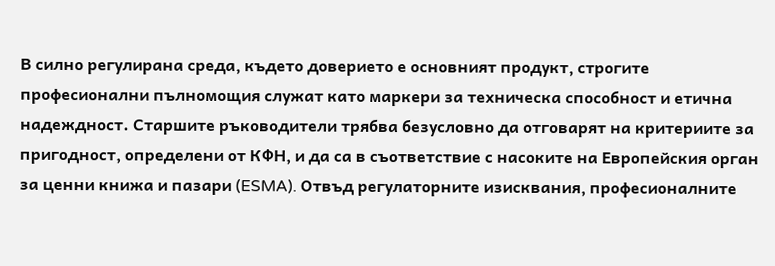В силно регулирана среда, където доверието е основният продукт, строгите професионални пълномощия служат като маркери за техническа способност и етична надеждност. Старшите ръководители трябва безусловно да отговарят на критериите за пригодност, определени от КФН, и да са в съответствие с насоките на Европейския орган за ценни книжа и пазари (ESMA). Отвъд регулаторните изисквания, професионалните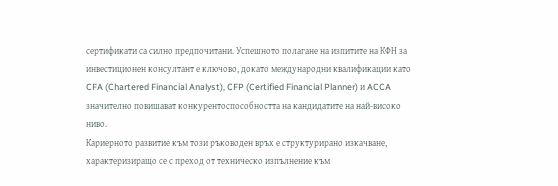сертификати са силно предпочитани. Успешното полагане на изпитите на КФН за инвестиционен консултант е ключово, докато международни квалификации като CFA (Chartered Financial Analyst), CFP (Certified Financial Planner) и ACCA значително повишават конкурентоспособността на кандидатите на най-високо ниво.
Кариерното развитие към този ръководен връх е структурирано изкачване, характеризиращо се с преход от техническо изпълнение към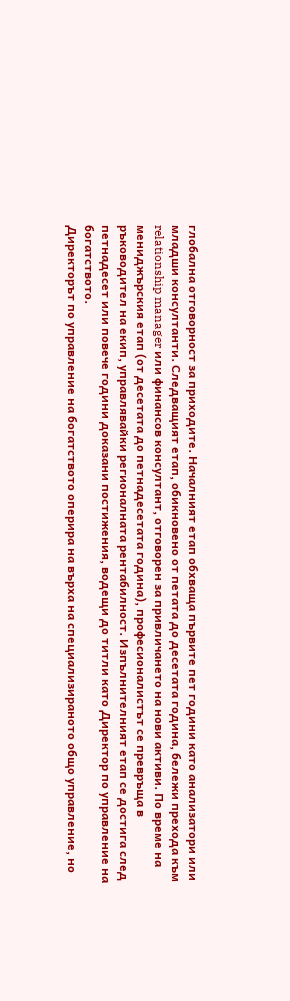глобална отговорност за приходите. Началният етап обхваща първите пет години като анализатори или младши консултанти. Следващият етап, обикновено от петата до десетата година, бележи прехода към relationship manager или финансов консултант, отговорен за привличането на нови активи. По време на мениджърския етап (от десетата до петнадесетата година), професионалистът се превръща в ръководител на екип, управлявайки регионалната рентабилност. Изпълнителният етап се достига след петнадесет или повече години доказани постижения, водещи до титли като Директор по управление на богатството.
Директорът по управление на богатството оперира на върха на специализираното общо управление, но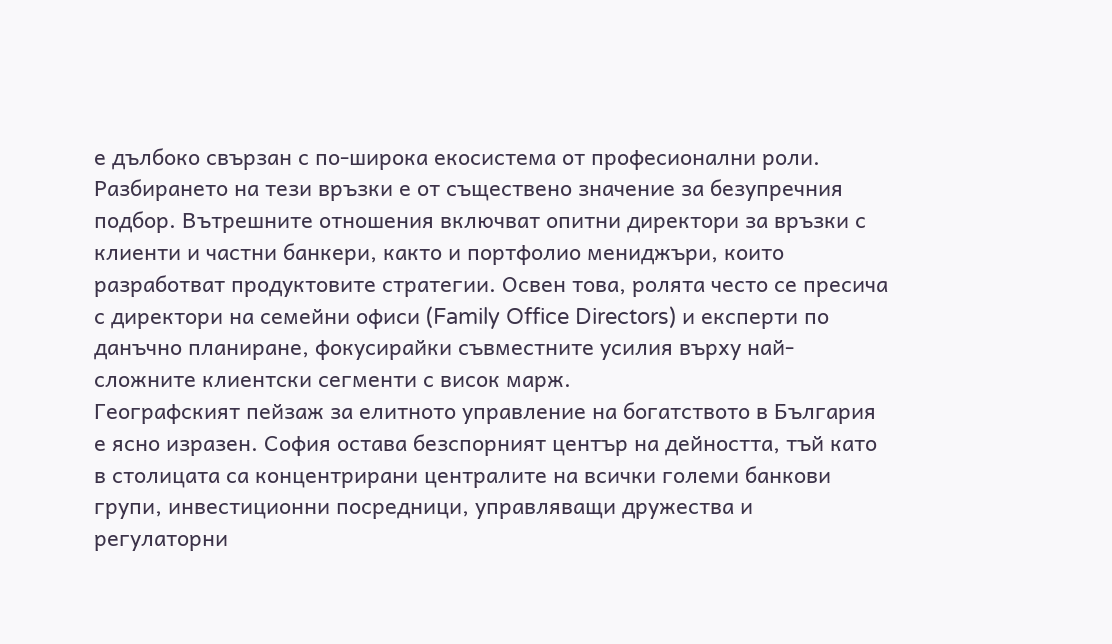е дълбоко свързан с по-широка екосистема от професионални роли. Разбирането на тези връзки е от съществено значение за безупречния подбор. Вътрешните отношения включват опитни директори за връзки с клиенти и частни банкери, както и портфолио мениджъри, които разработват продуктовите стратегии. Освен това, ролята често се пресича с директори на семейни офиси (Family Office Directors) и експерти по данъчно планиране, фокусирайки съвместните усилия върху най-сложните клиентски сегменти с висок марж.
Географският пейзаж за елитното управление на богатството в България е ясно изразен. София остава безспорният център на дейността, тъй като в столицата са концентрирани централите на всички големи банкови групи, инвестиционни посредници, управляващи дружества и регулаторни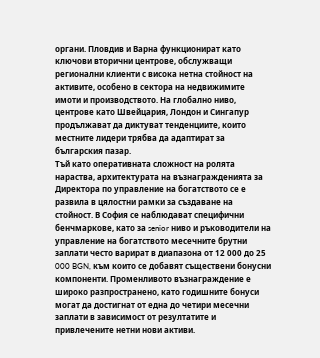органи. Пловдив и Варна функционират като ключови вторични центрове, обслужващи регионални клиенти с висока нетна стойност на активите, особено в сектора на недвижимите имоти и производството. На глобално ниво, центрове като Швейцария, Лондон и Сингапур продължават да диктуват тенденциите, които местните лидери трябва да адаптират за българския пазар.
Тъй като оперативната сложност на ролята нараства, архитектурата на възнагражденията за Директора по управление на богатството се е развила в цялостни рамки за създаване на стойност. В София се наблюдават специфични бенчмаркове, като за senior ниво и ръководители на управление на богатството месечните брутни заплати често варират в диапазона от 12 000 до 25 000 BGN, към които се добавят съществени бонусни компоненти. Променливото възнаграждение е широко разпространено, като годишните бонуси могат да достигнат от една до четири месечни заплати в зависимост от резултатите и привлечените нетни нови активи.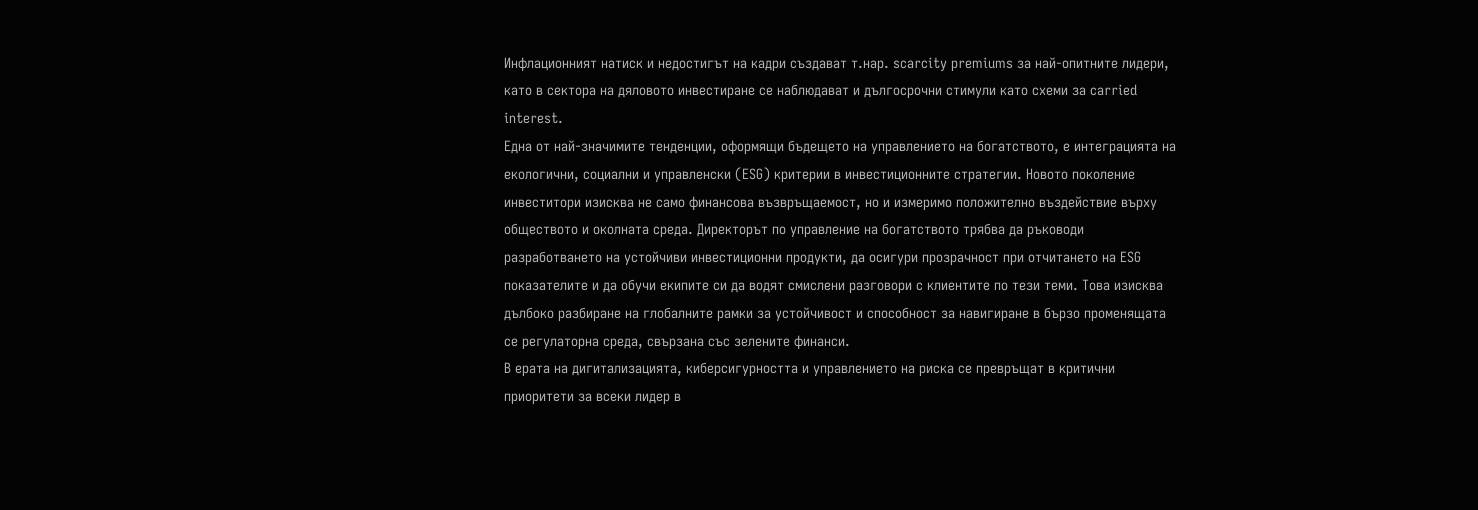Инфлационният натиск и недостигът на кадри създават т.нар. scarcity premiums за най-опитните лидери, като в сектора на дяловото инвестиране се наблюдават и дългосрочни стимули като схеми за carried interest.
Една от най-значимите тенденции, оформящи бъдещето на управлението на богатството, е интеграцията на екологични, социални и управленски (ESG) критерии в инвестиционните стратегии. Новото поколение инвеститори изисква не само финансова възвръщаемост, но и измеримо положително въздействие върху обществото и околната среда. Директорът по управление на богатството трябва да ръководи разработването на устойчиви инвестиционни продукти, да осигури прозрачност при отчитането на ESG показателите и да обучи екипите си да водят смислени разговори с клиентите по тези теми. Това изисква дълбоко разбиране на глобалните рамки за устойчивост и способност за навигиране в бързо променящата се регулаторна среда, свързана със зелените финанси.
В ерата на дигитализацията, киберсигурността и управлението на риска се превръщат в критични приоритети за всеки лидер в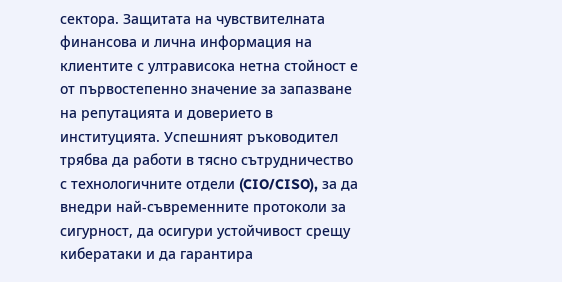сектора. Защитата на чувствителната финансова и лична информация на клиентите с ултрависока нетна стойност е от първостепенно значение за запазване на репутацията и доверието в институцията. Успешният ръководител трябва да работи в тясно сътрудничество с технологичните отдели (CIO/CISO), за да внедри най-съвременните протоколи за сигурност, да осигури устойчивост срещу кибератаки и да гарантира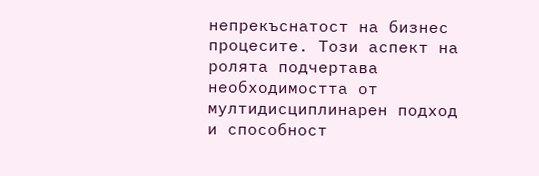непрекъснатост на бизнес процесите. Този аспект на ролята подчертава необходимостта от мултидисциплинарен подход и способност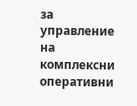за управление на комплексни оперативни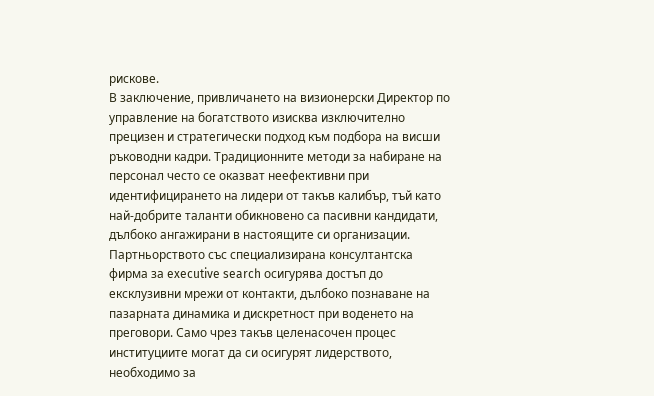рискове.
В заключение, привличането на визионерски Директор по управление на богатството изисква изключително прецизен и стратегически подход към подбора на висши ръководни кадри. Традиционните методи за набиране на персонал често се оказват неефективни при идентифицирането на лидери от такъв калибър, тъй като най-добрите таланти обикновено са пасивни кандидати, дълбоко ангажирани в настоящите си организации. Партньорството със специализирана консултантска фирма за executive search осигурява достъп до ексклузивни мрежи от контакти, дълбоко познаване на пазарната динамика и дискретност при воденето на преговори. Само чрез такъв целенасочен процес институциите могат да си осигурят лидерството, необходимо за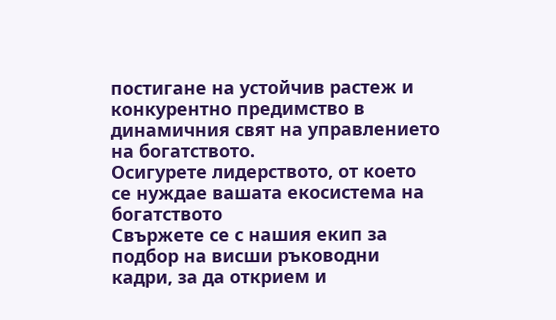постигане на устойчив растеж и конкурентно предимство в динамичния свят на управлението на богатството.
Осигурете лидерството, от което се нуждае вашата екосистема на богатството
Свържете се с нашия екип за подбор на висши ръководни кадри, за да открием и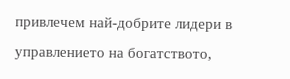привлечем най-добрите лидери в управлението на богатството,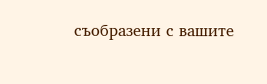съобразени с вашите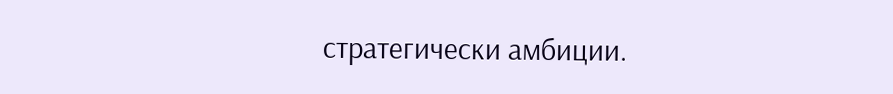стратегически амбиции.